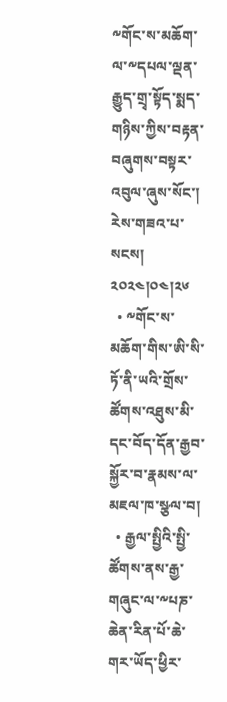༸གོང་ས་མཆོག་ལ་༸དཔལ་ལྡན་རྒྱུད་གྲྭ་སྟོད་སྨད་གཉིས་ཀྱིས་བརྟན་བཞུགས་བསྟར་འབུལ་ཞུས་སོང་།
རེས་གཟའ་པ་སངས། ༢༠༢༤།༠༤།༢༦
  • ༸གོང་ས་མཆོག་གིས་ཨི་སི་ཏོ་ནི་ཡའི་གྲོས་ཚོགས་འཐུས་མི་དང་བོད་དོན་རྒྱབ་སྐྱོར་བ་རྣམས་ལ་མཇལ་ཁ་སྩལ་བ།
  • རྒྱལ་སྤྱིའི་སྤྱི་ཚོགས་ནས་རྒྱ་གཞུང་ལ་༸པཎ་ཆེན་རིན་པོ་ཆེ་གར་ཡོད་ཕྱིར་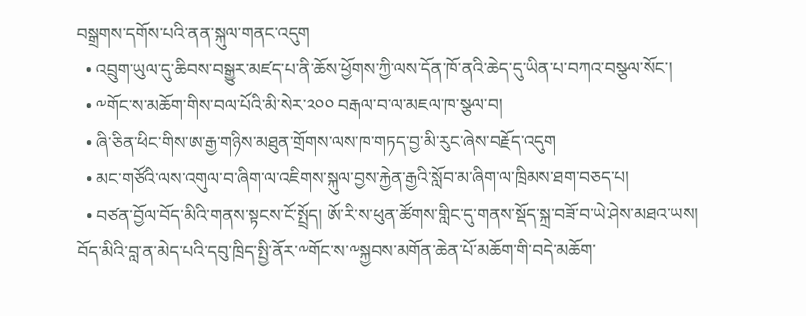བསྒྲགས་དགོས་པའི་ནན་སྐུལ་གནང་འདུག
  • འབྲུག་ཡུལ་དུ་ཆིབས་བསྒྱུར་མཛད་པ་ནི་ཆོས་ཕྱོགས་ཀྱི་ལས་དོན་ཁོ་ནའི་ཆེད་དུ་ཡིན་པ་བཀའ་བསྩལ་སོང་།
  • ༸གོང་ས་མཆོག་གིས་བལ་པོའི་མི་སེར་༢༠༠ བརྒལ་བ་ལ་མཇལ་ཁ་སྩལ་བ།
  • ཞི་ཅིན་ཕིང་གིས་ཨ་རྒྱ་གཉིས་མཐུན་གྲོགས་ལས་ཁ་གཏད་བྱ་མི་རུང་ཞེས་བརྗོད་འདུག
  • མང་གཙོའི་ལས་འགུལ་བ་ཞིག་ལ་འཇིགས་སྐུལ་བྱས་རྐྱེན་རྒྱའི་སློབ་མ་ཞིག་ལ་ཁྲིམས་ཐག་བཅད་པ།
  • བཙན་བྱོལ་བོད་མིའི་གནས་སྟངས་ངོ་སྤྲོད། ཨོ་རི་ས་ཕུན་ཚོགས་གླིང་དུ་གནས་སྡོད་སྐྲ་བཟོ་བ་ཡེ་ཤེས་མཐའ་ཡས།
བོད་མིའི་བླ་ན་མེད་པའི་དབུ་ཁྲིད་སྤྱི་ནོར་༸གོང་ས་༸སྐྱབས་མགོན་ཆེན་པོ་མཆོག་གི་བདེ་མཆོག་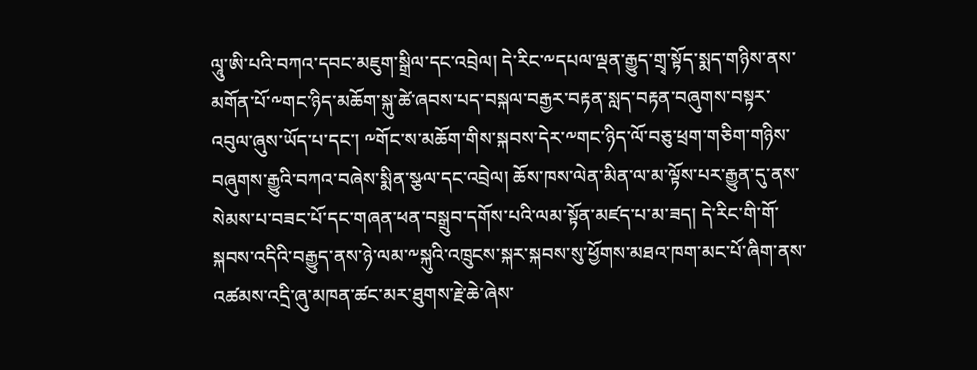ལཱུ་ཨི་པའི་བཀའ་དབང་མཇུག་སྒྲིལ་དང་འབྲེལ། དེ་རིང་༸དཔལ་ལྡན་རྒྱུད་གྲྭ་སྟོད་སྨད་གཉིས་ནས་མགོན་པོ་༸གང་ཉིད་མཆོག་སྐུ་ཚེ་ཞབས་པད་བསྐལ་བརྒྱར་བརྟན་སླད་བརྟན་བཞུགས་བསྟར་འབུལ་ཞུས་ཡོད་པ་དང་། ༸གོང་ས་མཆོག་གིས་སྐབས་དེར་༸གང་ཉིད་ལོ་བཅུ་ཕྲག་གཅིག་གཉིས་བཞུགས་རྒྱུའི་བཀའ་བཞེས་སྨིན་སྩལ་དང་འབྲེལ། ཆོས་ཁས་ལེན་མིན་ལ་མ་ལྟོས་པར་རྒྱུན་དུ་ནས་སེམས་པ་བཟང་པོ་དང་གཞན་ཕན་བསྒྲུབ་དགོས་པའི་ལམ་སྟོན་མཛད་པ་མ་ཟད། དེ་རིང་གི་གོ་སྐབས་འདིའི་བརྒྱུད་ནས་ཉེ་ལམ་༸སྐུའི་འཁྲུངས་སྐར་སྐབས་སུ་ཕྱོགས་མཐའ་ཁག་མང་པོ་ཞིག་ནས་འཚམས་འདྲི་ཞུ་མཁན་ཚང་མར་ཐུགས་རྗེ་ཆེ་ཞེས་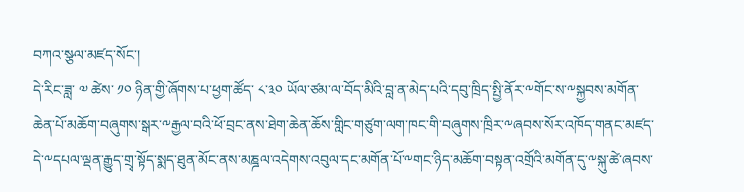བཀའ་སྩལ་མཛད་སོང་།
དེ་རིང་ཟླ་ ༧ ཚེས་ ༡༠ ཉིན་གྱི་ཞོགས་པ་ཕྱག་ཚོད་ ༨་༣༠ ཡོལ་ཙམ་ལ་བོད་མིའི་བླ་ན་མེད་པའི་དབུ་ཁྲིད་སྤྱི་ནོར་༸གོང་ས་༸སྐྱབས་མགོན་ཆེན་པོ་མཆོག་བཞུགས་སྒར་༸རྒྱལ་བའི་ཕོ་བྲང་ནས་ཐེག་ཆེན་ཆོས་གླིང་གཙུག་ལག་ཁང་གི་བཞུགས་ཁྲིར་༸ཞབས་སོར་འཁོད་གནང་མཛད་དེ་༸དཔལ་ལྡན་རྒྱུད་གྲྭ་སྟོད་སྨད་ཐུན་མོང་ནས་མཎྜལ་འདེགས་འབུལ་དང་མགོན་པོ་༸གང་ཉིད་མཆོག་བསྟན་འགྲོའི་མགོན་དུ་༸སྐུ་ཚེ་ཞབས་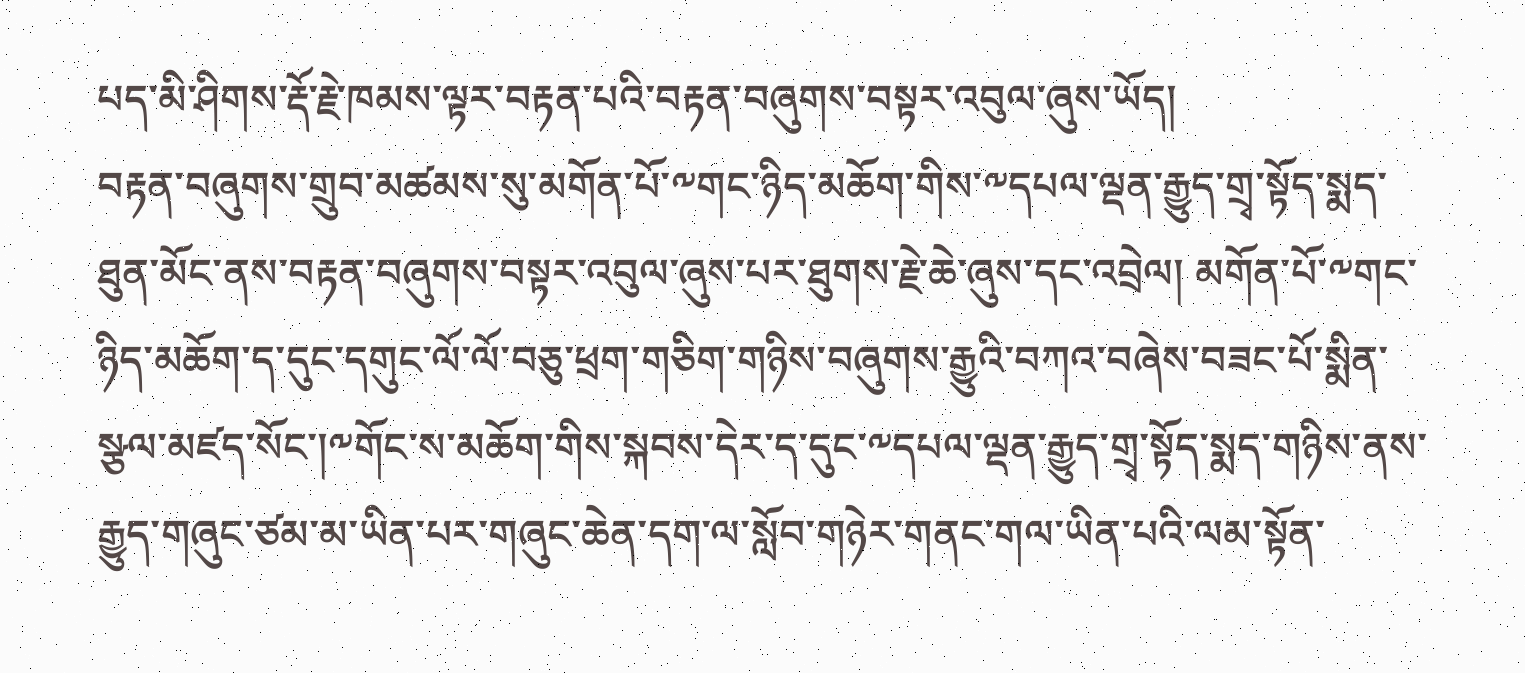པད་མི་ཤིགས་རྡོ་རྗེ་ཁམས་ལྟར་བརྟན་པའི་བརྟན་བཞུགས་བསྟར་འབུལ་ཞུས་ཡོད།
བརྟན་བཞུགས་གྲུབ་མཚམས་སུ་མགོན་པོ་༸གང་ཉིད་མཆོག་གིས་༸དཔལ་ལྡན་རྒྱུད་གྲྭ་སྟོད་སྨད་ཐུན་མོང་ནས་བརྟན་བཞུགས་བསྟར་འབུལ་ཞུས་པར་ཐུགས་རྗེ་ཆེ་ཞུས་དང་འབྲེལ། མགོན་པོ་༸གང་ཉིད་མཆོག་ད་དུང་དགུང་ལོ་ལོ་བཅུ་ཕྲག་གཅིག་གཉིས་བཞུགས་རྒྱུའི་བཀའ་བཞེས་བཟང་པོ་སྨིན་སྩལ་མཛད་སོང་།༸གོང་ས་མཆོག་གིས་སྐབས་དེར་ད་དུང་༸དཔལ་ལྡན་རྒྱུད་གྲྭ་སྟོད་སྨད་གཉིས་ནས་རྒྱུད་གཞུང་ཙམ་མ་ཡིན་པར་གཞུང་ཆེན་དག་ལ་སློབ་གཉེར་གནང་གལ་ཡིན་པའི་ལམ་སྟོན་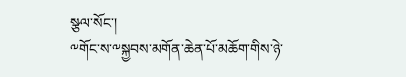སྩལ་སོང་།
༸གོང་ས་༸སྐྱབས་མགོན་ཆེན་པོ་མཆོག་གིས་ཉེ་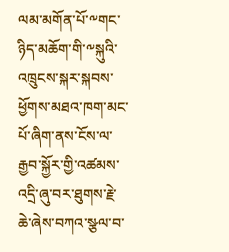ལམ་མགོན་པོ་༸གང་ཉིད་མཆོག་གི་༸སྐུའི་འཁྲུངས་སྐར་སྐབས་ཕྱོགས་མཐའ་ཁག་མང་པོ་ཞིག་ནས་ངོས་ལ་རྒྱབ་སྐྱོར་གྱི་འཚམས་འདྲི་ཞུ་བར་ཐུགས་རྗེ་ཆེ་ཞེས་བཀའ་སྩལ་བ་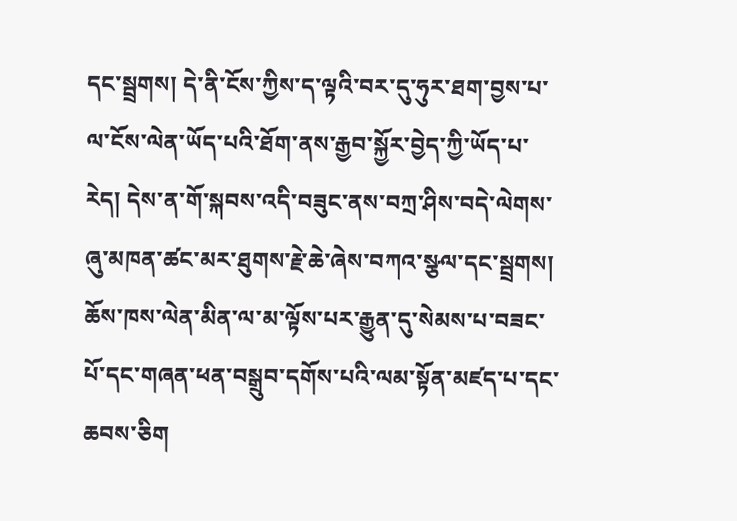དང་སྦྲགས། དེ་ནི་ངོས་ཀྱིས་ད་ལྟའི་བར་དུ་ཧུར་ཐག་བྱས་པ་ལ་ངོས་ལེན་ཡོད་པའི་ཐོག་ནས་རྒྱབ་སྐྱོར་བྱེད་ཀྱི་ཡོད་པ་རེད། དེས་ན་གོ་སྐབས་འདི་བཟུང་ནས་བཀྲ་ཤིས་བདེ་ལེགས་ཞུ་མཁན་ཚང་མར་ཐུགས་རྗེ་ཆེ་ཞེས་བཀའ་སྩལ་དང་སྦྲགས། ཆོས་ཁས་ལེན་མིན་ལ་མ་ལྟོས་པར་རྒྱུན་དུ་སེམས་པ་བཟང་པོ་དང་གཞན་ཕན་བསྒྲུབ་དགོས་པའི་ལམ་སྟོན་མཛད་པ་དང་ཆབས་ཅིག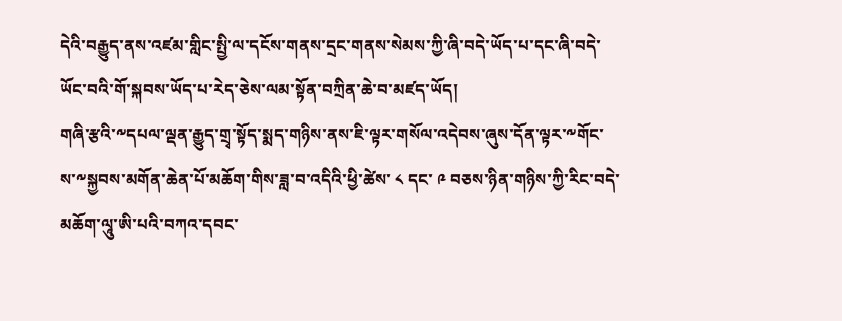དེའི་བརྒྱུད་ནས་འཛམ་གླིང་སྤྱི་ལ་དངོས་གནས་དྲང་གནས་སེམས་ཀྱི་ཞི་བདེ་ཡོད་པ་དང་ཞི་བདེ་ཡོང་བའི་གོ་སྐབས་ཡོད་པ་རེད་ཅེས་ལམ་སྟོན་བཀྲིན་ཆེ་བ་མཛད་ཡོད།
གཞི་རྩའི་༸དཔལ་ལྡན་རྒྱུད་གྲྭ་སྟོད་སྨད་གཉིས་ནས་ཇི་ལྟར་གསོལ་འདེབས་ཞུས་དོན་ལྟར་༸གོང་ས་༸སྐྱབས་མགོན་ཆེན་པོ་མཆོག་གིས་ཟླ་བ་འདིའི་ཕྱི་ཚེས་ ༨ དང་ ༩ བཅས་ཉིན་གཉིས་ཀྱི་རིང་བདེ་མཆོག་ལཱུ་ཨི་པའི་བཀའ་དབང་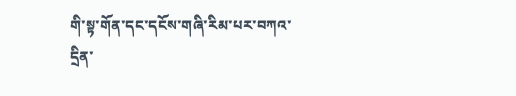གི་སྟ་གོན་དང་དངོས་གཞི་རིམ་པར་བཀའ་དྲིན་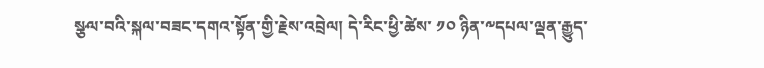སྩལ་བའི་སྐལ་བཟང་དགའ་སྟོན་གྱི་རྗེས་འབྲེལ། དེ་རིང་ཕྱི་ཚེས་ ༡༠ ཉིན་༸དཔལ་ལྡན་རྒྱུད་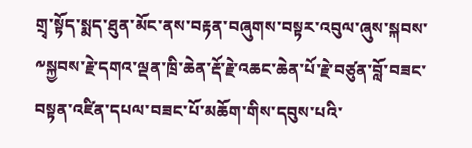གྲྭ་སྟོད་སྨད་ཐུན་མོང་ནས་བརྟན་བཞུགས་བསྟར་འབུལ་ཞུས་སྐབས་༸སྐྱབས་རྗེ་དགའ་ལྡན་ཁྲི་ཆེན་རྡོ་རྗེ་འཆང་ཆེན་པོ་རྗེ་བཙུན་བློ་བཟང་བསྟན་འཛིན་དཔལ་བཟང་པོ་མཆོག་གིས་དབུས་པའི་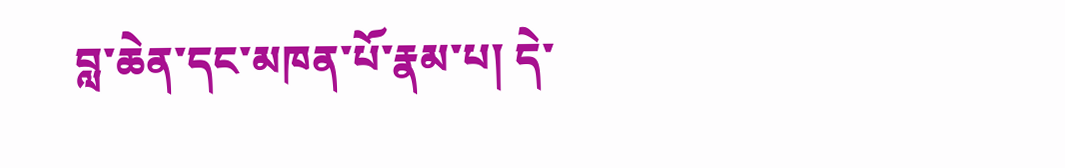བླ་ཆེན་དང་མཁན་པོ་རྣམ་པ། དེ་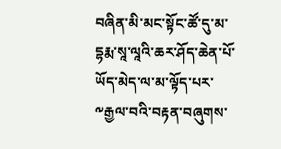བཞིན་མི་མང་སྟོང་ཚོ་དུ་མ་དྷརྨ་སཱ་ལཱའི་ཆར་ཤོད་ཆེན་པོ་ཡོད་མེད་ལ་མ་ལྟོད་པར་༸རྒྱལ་བའི་བརྟན་བཞུགས་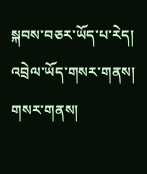སྐབས་བཅར་ཡོད་པ་རེད།
འབྲེལ་ཡོད་གསར་གནས།
གསར་གནས།